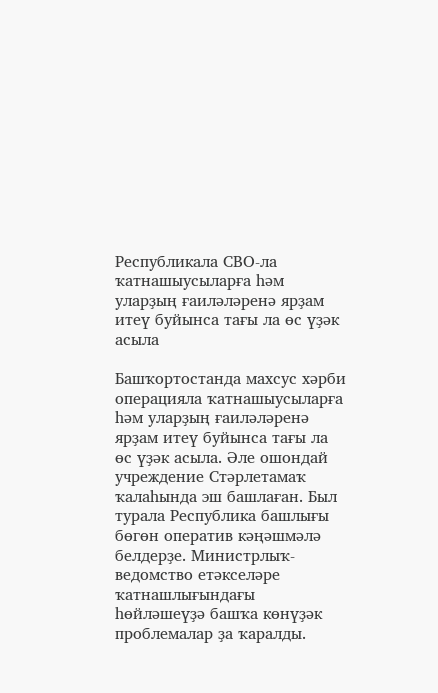Республикала СВО-ла ҡатнашыусыларға һәм уларҙың ғаиләләренә ярҙам итеү буйынса тағы ла өс үҙәк асыла

Башҡортостанда махсус хәрби операцияла ҡатнашыусыларға һәм уларҙың ғаиләләренә ярҙам итеү буйынса тағы ла өс үҙәк асыла. Әле ошондай учреждение Стәрлетамаҡ ҡалаһында эш башлаған. Был турала Республика башлығы бөгөн оператив кәңәшмәлә белдерҙе. Министрлыҡ-ведомство етәкселәре ҡатнашлығындағы һөйләшеүҙә башҡа көнүҙәк проблемалар ҙа ҡаралды.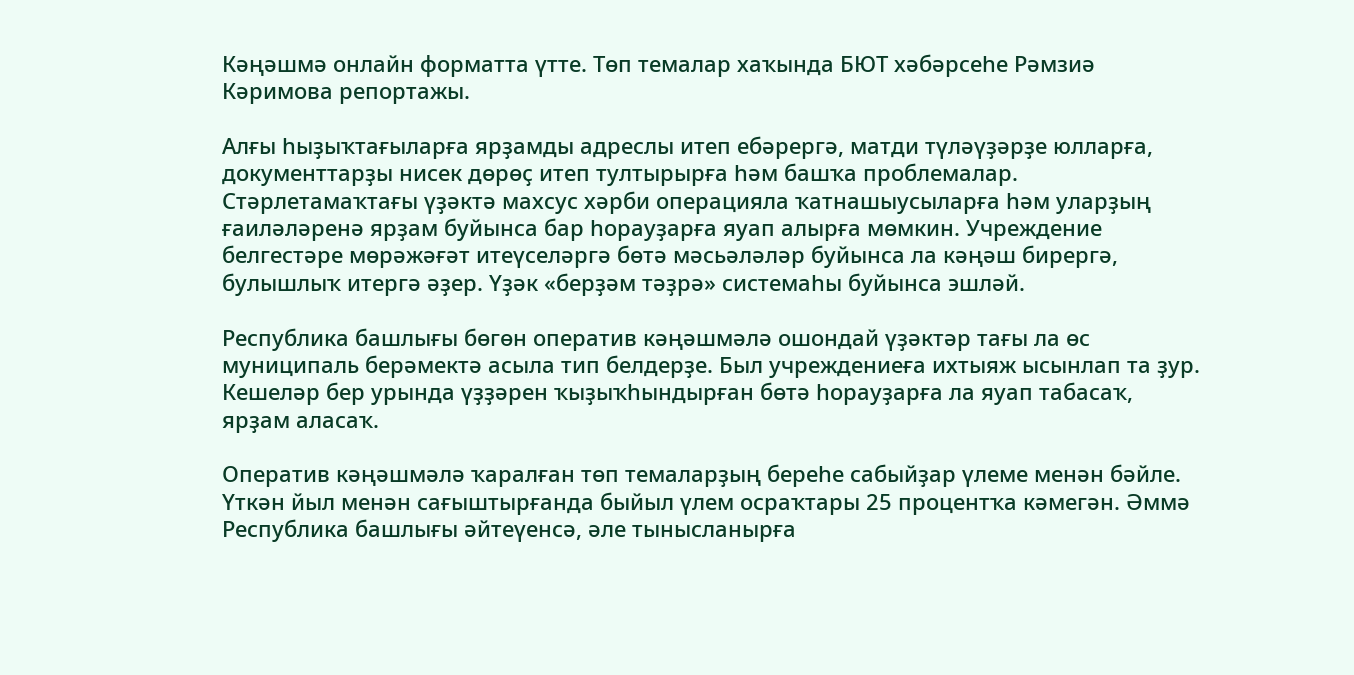Кәңәшмә онлайн форматта үтте. Төп темалар хаҡында БЮТ хәбәрсеһе Рәмзиә Кәримова репортажы.

Алғы һыҙыҡтағыларға ярҙамды адреслы итеп ебәрергә, матди түләүҙәрҙе юлларға, документтарҙы нисек дөрөҫ итеп тултырырға һәм башҡа проблемалар. Стәрлетамаҡтағы үҙәктә махсус хәрби операцияла ҡатнашыусыларға һәм уларҙың ғаиләләренә ярҙам буйынса бар һорауҙарға яуап алырға мөмкин. Учреждение белгестәре мөрәжәғәт итеүселәргә бөтә мәсьәләләр буйынса ла кәңәш бирергә, булышлыҡ итергә әҙер. Үҙәк «берҙәм тәҙрә» системаһы буйынса эшләй.

Республика башлығы бөгөн оператив кәңәшмәлә ошондай үҙәктәр тағы ла өс муниципаль берәмектә асыла тип белдерҙе. Был учреждениеға ихтыяж ысынлап та ҙур. Кешеләр бер урында үҙҙәрен ҡыҙыҡһындырған бөтә һорауҙарға ла яуап табасаҡ, ярҙам аласаҡ.

Оператив кәңәшмәлә ҡаралған төп темаларҙың береһе сабыйҙар үлеме менән бәйле. Үткән йыл менән сағыштырғанда быйыл үлем осраҡтары 25 процентҡа кәмегән. Әммә Республика башлығы әйтеүенсә, әле тынысланырға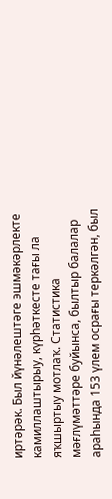иртәрәк. Был йүнәлештәге эшмәкәрлекте камиллаштырыу, күрһәткесте тағы ла яҡшыртыу мотлаҡ. Статистика мәғлүмәттәре буйынса, былтыр балалар араһында 153 үлем осрағы теркәлгән, был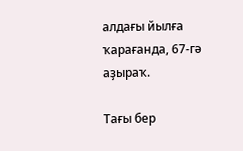алдағы йылға ҡарағанда, 67-гә аҙыраҡ.

Тағы бер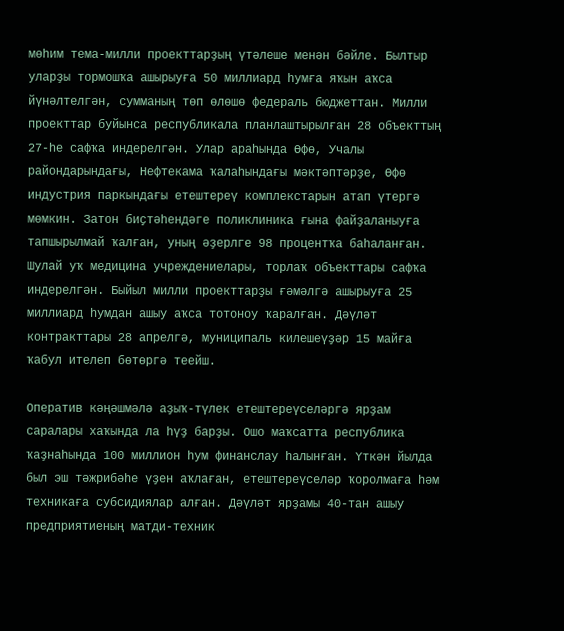мөһим тема-милли проекттарҙың үтәлеше менән бәйле. Былтыр уларҙы тормошҡа ашырыуға 50 миллиард һумға яҡын аҡса йүнәлтелгән, сумманың төп өлөшө федераль бюджеттан. Милли проекттар буйынса республикала планлаштырылған 28 объекттың 27-һе сафҡа индерелгән. Улар араһында Өфө, Учалы райондарындағы, Нефтекама ҡалаһындағы мәктәптәрҙе, Өфө индустрия паркындағы етештереү комплекстарын атап үтергә мөмкин. Затон биҫтәһендәге поликлиника ғына файҙаланыуға тапшырылмай ҡалған, уның әҙерлге 98 процентҡа баһаланған. Шулай уҡ медицина учреждениелары, торлаҡ объекттары сафҡа индерелгән. Быйыл милли проекттарҙы ғәмәлгә ашырыуға 25 миллиард һумдан ашыу аҡса тотоноу ҡаралған. Дәүләт контракттары 28 апрелгә, муниципаль килешеүҙәр 15 майға ҡабул ителеп бөтөргә теейш.

Оператив кәңәшмәлә аҙыҡ-түлек етештереүселәргә ярҙам саралары хаҡында ла һүҙ барҙы. Ошо маҡсатта республика ҡаҙнаһында 100 миллион һум финанслау һалынған. Үткән йылда был эш тәжрибәһе үҙен аҡлаған, етештереүселәр ҡоролмаға һәм техникаға субсидиялар алған. Дәүләт ярҙамы 40-тан ашыу предприятиеның матди-техник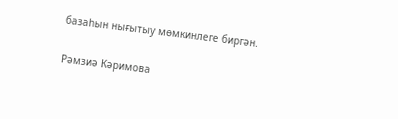базаһын нығытыу мөмкинлеге биргән.

Рәмзиә Кәримова